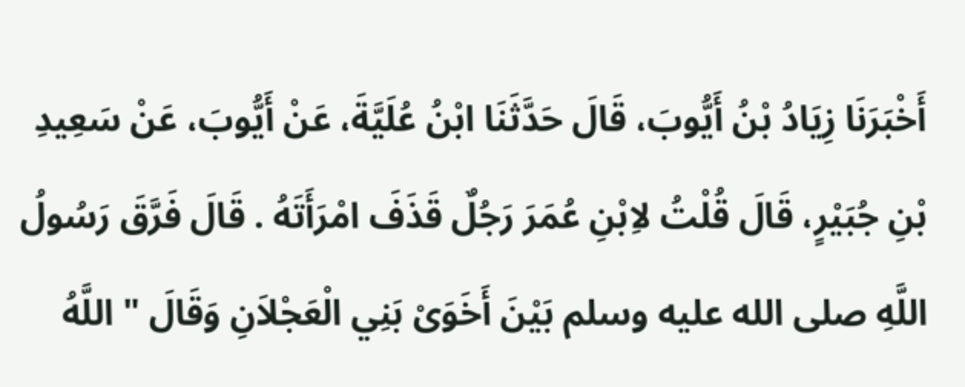أَخْبَرَنَا زِيَادُ بْنُ أَيُّوبَ، قَالَ حَدَّثَنَا ابْنُ عُلَيَّةَ، عَنْ أَيُّوبَ، عَنْ سَعِيدِ بْنِ جُبَيْرٍ، قَالَ قُلْتُ لاِبْنِ عُمَرَ رَجُلٌ قَذَفَ امْرَأَتَهُ . قَالَ فَرَّقَ رَسُولُ اللَّهِ صلى الله عليه وسلم بَيْنَ أَخَوَىْ بَنِي الْعَجْلاَنِ وَقَالَ " اللَّهُ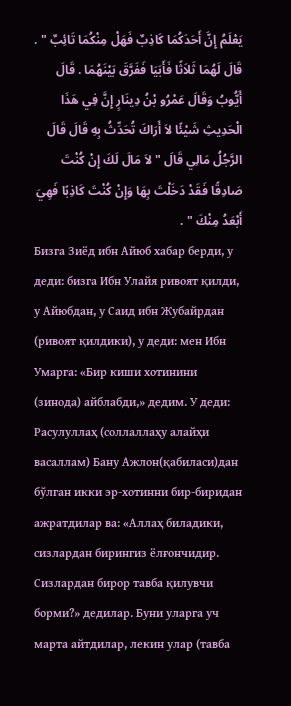يَعْلَمُ إِنَّ أَحَدَكُمَا كَاذِبٌ فَهَلْ مِنْكُمَا تَائِبٌ " . قَالَ لَهُمَا ثَلاَثًا فَأَبَيَا فَفَرَّقَ بَيْنَهُمَا . قَالَ أَيُّوبُ وَقَالَ عَمْرُو بْنُ دِينَارٍ إِنَّ فِي هَذَا الْحَدِيثِ شَيْئًا لاَ أَرَاكَ تُحَدِّثُ بِهِ قَالَ قَالَ الرَّجُلُ مَالِي قَالَ " لاَ مَالَ لَكَ إِنْ كُنْتَ صَادِقًا فَقَدْ دَخَلْتَ بِهَا وَإِنْ كُنْتَ كَاذِبًا فَهِيَ أَبْعَدُ مِنْكَ " .
Бизга Зиёд ибн Айюб хабар берди, у деди: бизга Ибн Улайя ривоят қилди, у Айюбдан, у Саид ибн Жубайрдан (ривоят қилдики), у деди: мен Ибн Умарга: «Бир киши хотинини (зинода) айблабди,» дедим. У деди: Расулуллаҳ (соллаллаҳу алайҳи васаллам) Бану Ажлон(қабиласи)дан бўлган икки эр-хотинни бир-биридан ажратдилар ва: «Аллаҳ биладики, сизлардан бирингиз ёлғончидир. Сизлардан бирор тавба қилувчи борми?» дедилар. Буни уларга уч марта айтдилар, лекин улар (тавба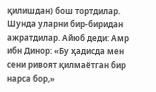қилишдан) бош тортдилар. Шунда уларни бир-биридан ажратдилар. Айюб деди: Амр ибн Динор: «Бу ҳадисда мен сени ривоят қилмаётган бир нарса бор,»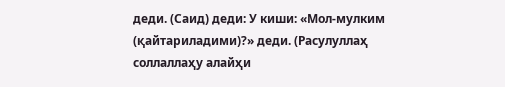деди. (Саид) деди: У киши: «Мол-мулким (қайтариладими)?» деди. (Расулуллаҳ соллаллаҳу алайҳи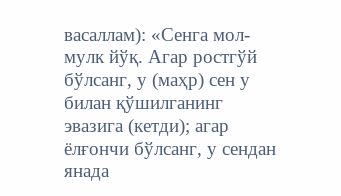васаллам): «Сенга мол-мулк йўқ. Агар ростгўй бўлсанг, у (маҳр) сен у билан қўшилганинг эвазига (кетди); агар ёлғончи бўлсанг, у сендан янада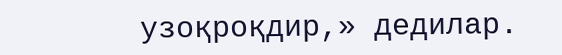узоқроқдир,» дедилар.